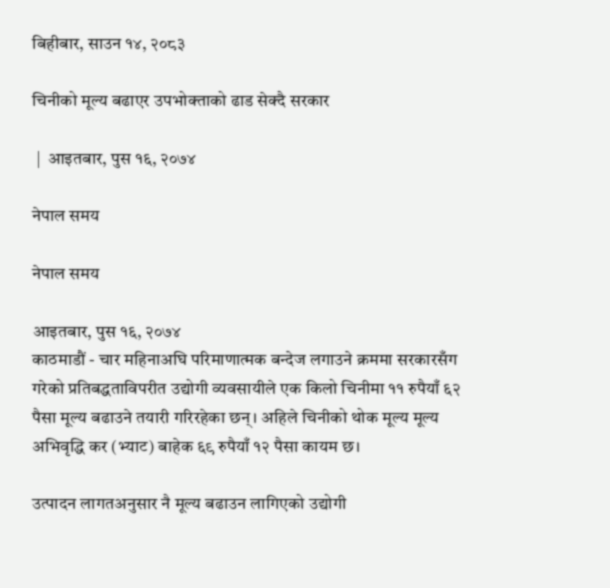बिहीबार, साउन १४, २०८३

चिनीको मूल्य बढाएर उपभोक्ताको ढाड सेक्दै सरकार

 |  आइतबार, पुस १६, २०७४

नेपाल समय

नेपाल समय

आइतबार, पुस १६, २०७४
काठमाडौं - चार महिनाअघि परिमाणात्मक बन्देज लगाउने क्रममा सरकारसँग गरेको प्रतिबद्धताविपरीत उद्योगी व्यवसायीले एक किलो चिनीमा ११ रुपैयाँ ६२ पैसा मूल्य बढाउने तयारी गरिरहेका छन्। अहिले चिनीको थोक मूल्य मूल्य अभिवृद्धि कर (भ्याट) बाहेक ६९ रुपैयाँ १२ पैसा कायम छ।

उत्पादन लागतअनुसार नै मूल्य बढाउन लागिएको उद्योगी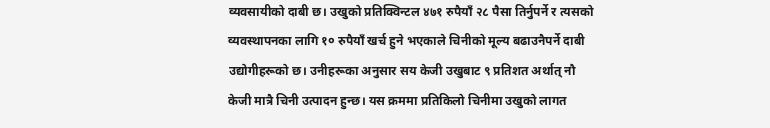व्यवसायीको दाबी छ। उखुको प्रतिक्विन्टल ४७१ रुपैयाँ २८ पैसा तिर्नुपर्ने र त्यसको व्यवस्थापनका लागि १० रुपैयाँ खर्च हुने भएकाले चिनीको मूल्य बढाउनैपर्ने दाबी उद्योगीहरूको छ। उनीहरूका अनुसार सय केजी उखुबाट ९ प्रतिशत अर्थात् नौ केजी मात्रै चिनी उत्पादन हुन्छ। यस क्रममा प्रतिकिलो चिनीमा उखुको लागत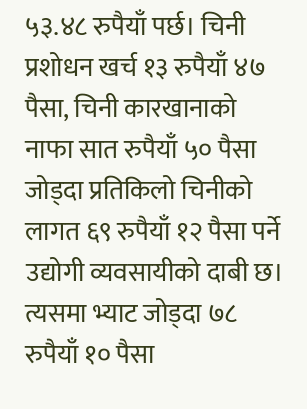५३.४८ रुपैयाँ पर्छ। चिनी प्रशोधन खर्च १३ रुपैयाँ ४७ पैसा, चिनी कारखानाको नाफा सात रुपैयाँ ५० पैसा जोड्दा प्रतिकिलो चिनीको लागत ६९ रुपैयाँ १२ पैसा पर्ने उद्योगी व्यवसायीको दाबी छ। त्यसमा भ्याट जोड्दा ७८ रुपैयाँ १० पैसा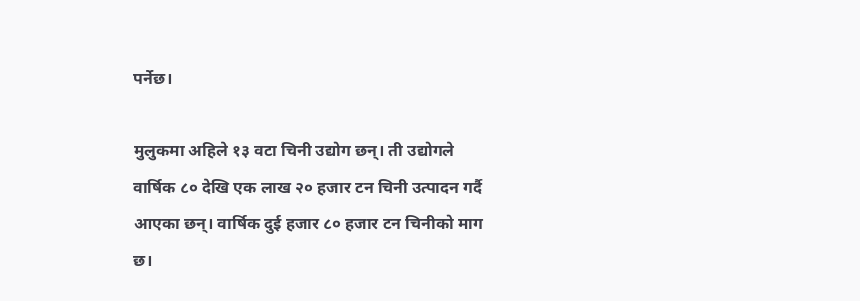पर्नेछ।

मुलुकमा अहिले १३ वटा चिनी उद्योग छन्। ती उद्योगले वार्षिक ८० देखि एक लाख २० हजार टन चिनी उत्पादन गर्दै आएका छन्। वार्षिक दुई हजार ८० हजार टन चिनीको माग छ।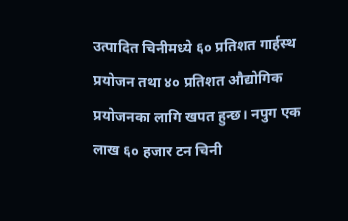उत्पादित चिनीमध्ये ६० प्रतिशत गार्हस्थ प्रयोजन तथा ४० प्रतिशत औद्योगिक प्रयोजनका लागि खपत हुन्छ। नपुग एक लाख ६० हजार टन चिनी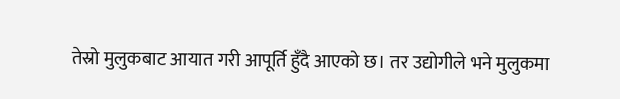तेस्रो मुलुकबाट आयात गरी आपूर्ति हुँदै आएको छ। तर उद्योगीले भने मुलुकमा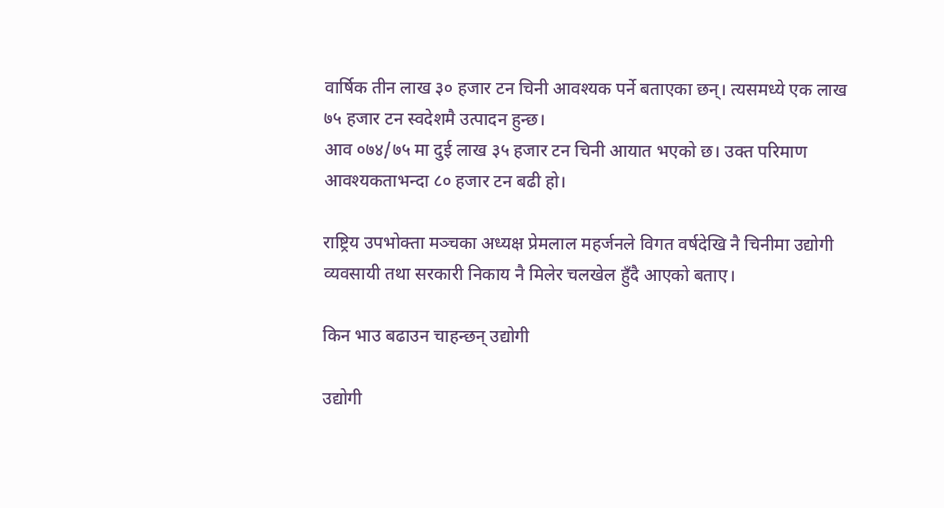वार्षिक तीन लाख ३० हजार टन चिनी आवश्यक पर्ने बताएका छन्। त्यसमध्ये एक लाख ७५ हजार टन स्वदेशमै उत्पादन हुन्छ।
आव ०७४/७५ मा दुई लाख ३५ हजार टन चिनी आयात भएको छ। उक्त परिमाण आवश्यकताभन्दा ८० हजार टन बढी हो।

राष्ट्रिय उपभोक्ता मञ्चका अध्यक्ष प्रेमलाल महर्जनले विगत वर्षदेखि नै चिनीमा उद्योगी व्यवसायी तथा सरकारी निकाय नै मिलेर चलखेल हुँदै आएको बताए।

किन भाउ बढाउन चाहन्छन् उद्योगी

उद्योगी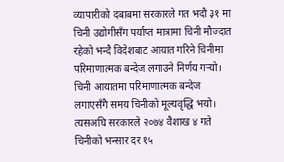व्यापारीको दबाबमा सरकारले गत भदौ ३१ मा चिनी उद्योगीसँग पर्याप्त मात्रामा चिनी मौज्दात रहेको भन्दै विदेशबाट आयात गरिने चिनीमा परिमाणात्मक बन्देज लगाउने निर्णय गर्‍यो। चिनी आयातमा परिमाणात्मक बन्देज लगाएसँगै समय चिनीको मूल्यवृद्धि भयो। त्यसअघि सरकारले २०७४ वैशाख ४ गते चिनीको भन्सार दर १५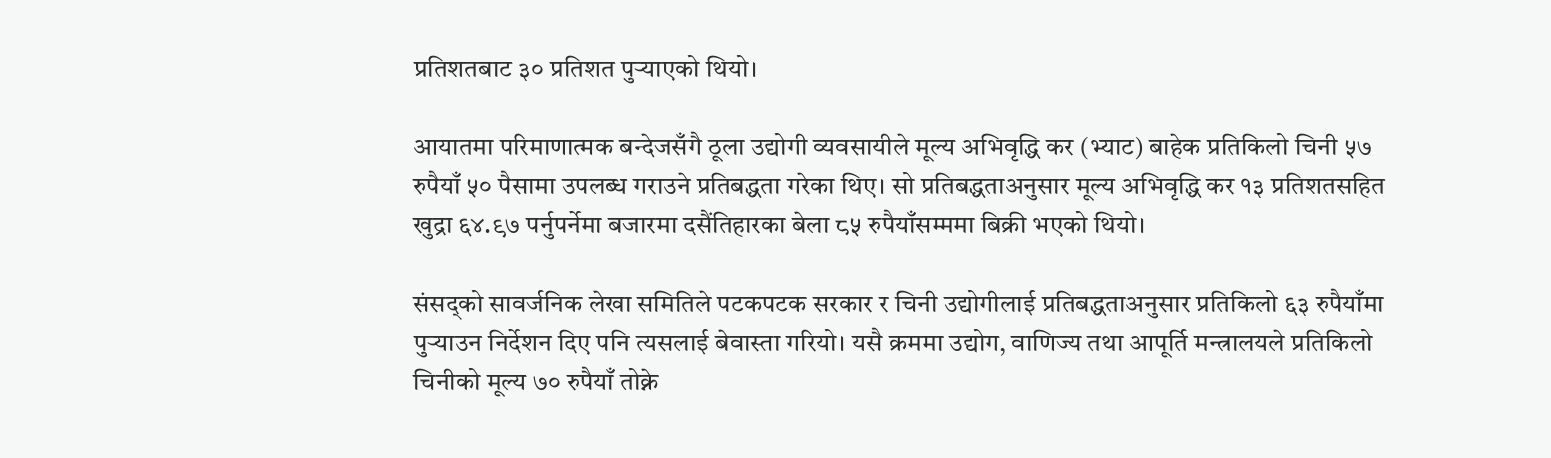प्रतिशतबाट ३० प्रतिशत पुर्‍याएको थियो।

आयातमा परिमाणात्मक बन्देजसँगै ठूला उद्योगी व्यवसायीले मूल्य अभिवृद्धि कर (भ्याट) बाहेक प्रतिकिलो चिनी ५७ रुपैयाँ ५० पैसामा उपलब्ध गराउने प्रतिबद्धता गरेका थिए। सो प्रतिबद्धताअनुसार मूल्य अभिवृद्धि कर १३ प्रतिशतसहित खुद्रा ६४.९७ पर्नुपर्नेमा बजारमा दसैंतिहारका बेला ८५ रुपैयाँसम्ममा बिक्री भएको थियो।

संसद्को सावर्जनिक लेखा समितिले पटकपटक सरकार र चिनी उद्योगीलाई प्रतिबद्धताअनुसार प्रतिकिलो ६३ रुपैयाँमा पुर्‍याउन निर्देशन दिए पनि त्यसलाई बेवास्ता गरियो। यसै क्रममा उद्योग, वाणिज्य तथा आपूर्ति मन्त्रालयले प्रतिकिलो चिनीको मूल्य ७० रुपैयाँ तोक्ने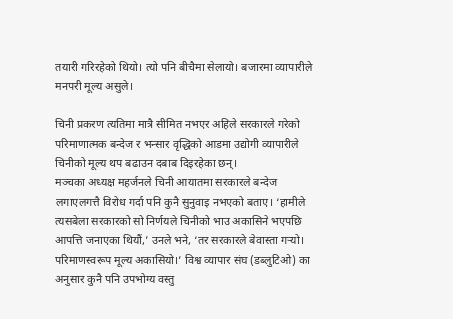तयारी गरिरहेको थियो। त्यो पनि बीचैमा सेलायो। बजारमा व्यापारीले मनपरी मूल्य असुले।

चिनी प्रकरण त्यतिमा मात्रै सीमित नभएर अहिले सरकारले गरेको परिमाणात्मक बन्देज र भन्सार वृद्धिको आडमा उद्योगी व्यापारीले चिनीको मूल्य थप बढाउन दबाब दिइरहेका छन्।
मञ्चका अध्यक्ष महर्जनले चिनी आयातमा सरकारले बन्देज लगाएलगत्तै विरोध गर्दा पनि कुनै सुनुवाइ नभएको बताए। ‘हामीले त्यसबेला सरकारको सो निर्णयले चिनीको भाउ अकासिने भएपछि आपत्ति जनाएका थियौं,’ उनले भने, ‘तर सरकारले बेवास्ता गर्‍यो। परिमाणस्वरूप मूल्य अकासियो।’ विश्व व्यापार संघ (डब्लुटिओ) का अनुसार कुनै पनि उपभोग्य वस्तु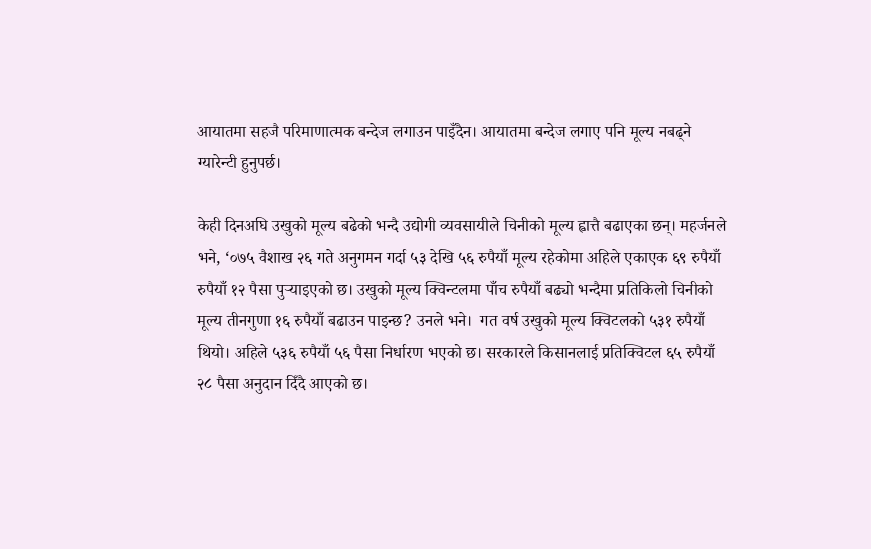आयातमा सहजै परिमाणात्मक बन्देज लगाउन पाइँदैन। आयातमा बन्देज लगाए पनि मूल्य नबढ्ने ग्यारेन्टी हुनुपर्छ।

केही दिनअघि उखुको मूल्य बढेको भन्दै उद्योगी व्यवसायीले चिनीको मूल्य ह्वात्तै बढाएका छन्। महर्जनले भने, ‘०७५ वैशाख २६ गते अनुगमन गर्दा ५३ देखि ५६ रुपैयाँ मूल्य रहेकोमा अहिले एकाएक ६९ रुपैयाँ रुपैयाँ १२ पैसा पुर्‍याइएको छ। उखुको मूल्य क्विन्टलमा पाँच रुपैयाँ बढ्यो भन्दैमा प्रतिकिलो चिनीको मूल्य तीनगुणा १६ रुपैयाँ बढाउन पाइन्छ? उनले भने।  गत वर्ष उखुको मूल्य क्विटलको ५३१ रुपैयाँ थियो। अहिले ५३६ रुपैयाँ ५६ पैसा निर्धारण भएको छ। सरकारले किसानलाई प्रतिक्विटल ६५ रुपैयाँ २८ पैसा अनुदान दिँदै आएको छ।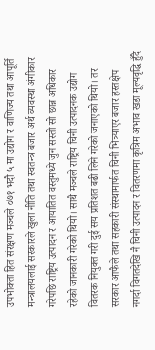उपभोक्ता हित संरक्षण मञ्चले ०७१ भदौ ५ मा उद्योग र वाणिज्य तथा आपूर्ति मन्त्रालयलाई सरकारले खुला नीति तथा स्वतन्त्र बजार अर्थ व्यवस्था अंगीकार गरेपछि राष्ट्रिय उत्पादन र आयातित वस्तुमध्ये जुन सस्तो सो छान्न अधिकार रहेको जानकारी गरेको थियो। साथै मञ्चले राष्ट्रिय चिनी उत्पादनक उद्योग वितरक नियुक्त गरी दुई सय प्रतिशत बढी लिने गरेको जनाएको थियो। तर सरकार आफै‌ले तथा सहकारी संस्थामार्फत चिनी भित्र्याएर बजार हस्तक्षेप नगर्दा विगतदेखि नै चिनी उत्पादन र वितरणमा कृत्रिम अभाव खडा मूल्यवृद्धि हुँदै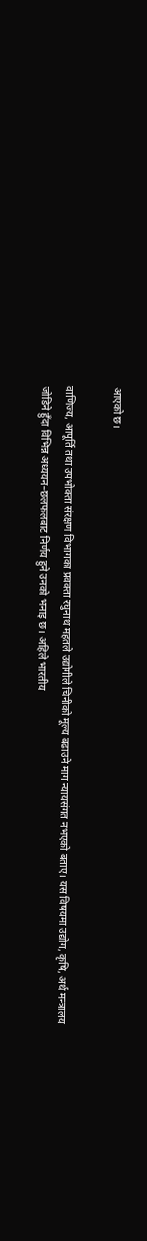आएको छ।

वाणिज्य, आपूर्ति तथा उपभोक्ता संरक्षण विभागका प्रवक्ता रघुनाथ महतले उद्योगीले चिनीको मूल्य बढाउने माग न्यायसंगत नभएको बताए। यस विषयमा उद्योग, कृषि, अर्थ मन्त्रालय जोडिने हुँदा विभिन्न अध्ययन–छलफलबाट निर्णय हुने उनको भनाइ छ। अहिले भारतीय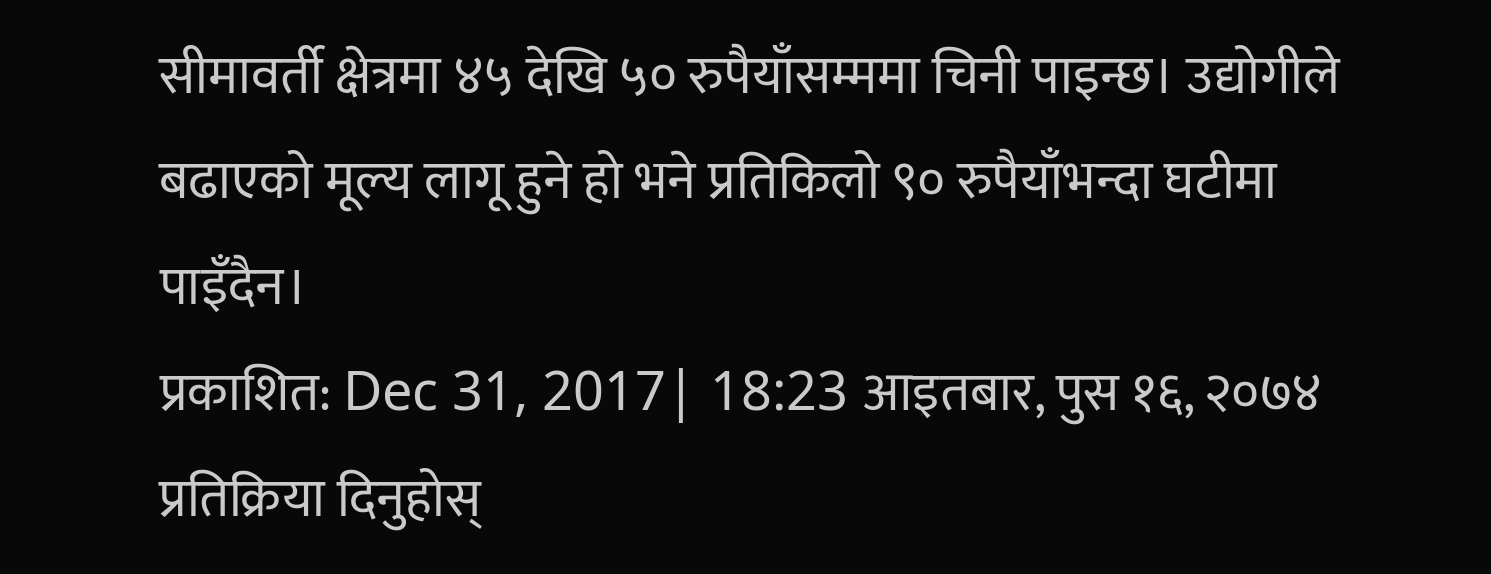सीमावर्ती क्षेत्रमा ४५ देखि ५० रुपैयाँसम्ममा चिनी पाइन्छ। उद्योगीले बढाएको मूल्य लागू हुने हो भने प्रतिकिलो ९० रुपैयाँभन्दा घटीमा पाइँदैन।
प्रकाशित: Dec 31, 2017| 18:23 आइतबार, पुस १६, २०७४
प्रतिक्रिया दिनुहोस्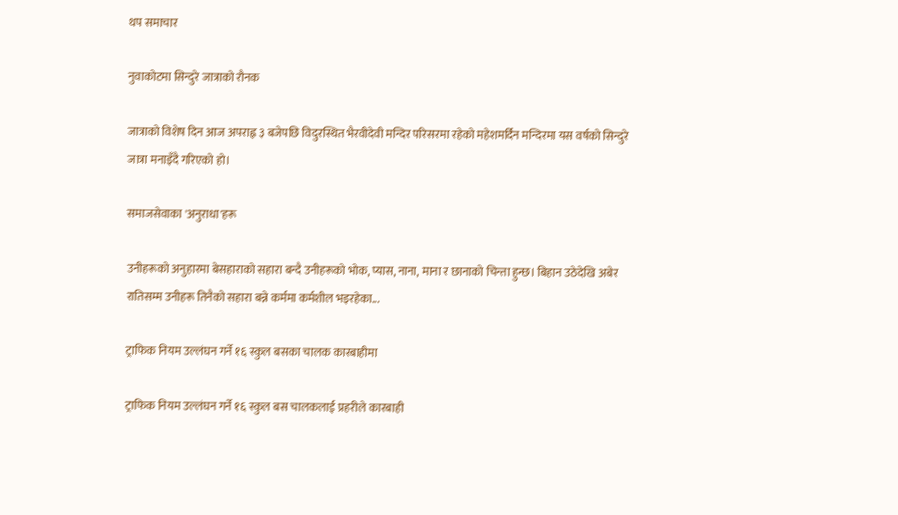थप समाचार

नुवाकोटमा सिन्दुरे जात्राको रौनक

जात्राको विशेष दिन आज अपराह्न ३ बजेपछि विदुरस्थित भैरवीदेवी मन्दिर परिसरमा रहेको महेशमर्दिन मन्दिरमा यस वर्षको सिन्दुरे जात्रा मनाइँदै गरिएको हो।

समाजसेवाका 'अनुराधा'हरू

उनीहरूको अनुहारमा बेसहाराको सहारा बन्दै उनीहरूको भोक, प्यास, नाना, माना र छानाको चिन्ता हुन्छ। बिहान उठेदेखि अबेर रातिसम्म उनीहरू तिनैको सहारा बन्ने कर्ममा कर्मशील भइरहेका...

ट्राफिक नियम उल्लंघन गर्ने १६ स्कुल बसका चालक कारबाहीमा

ट्राफिक नियम उल्लंघन गर्ने १६ स्कुल बस चालकलाई प्रहरीले कारबाही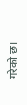गरेको छ।